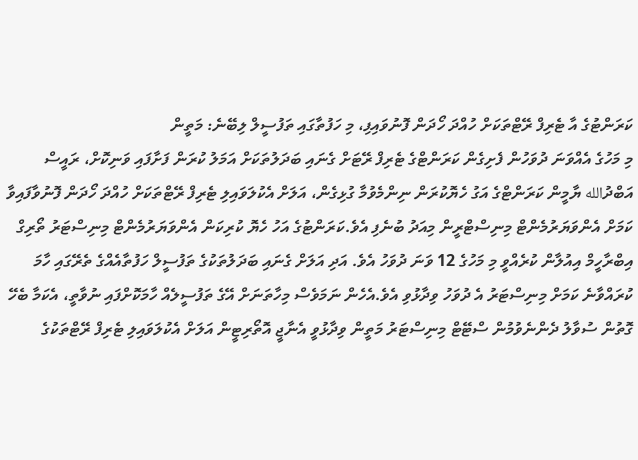ކަރަންޓުގެ އާ ޓެރިފް ރޭޓްތަކަށް ހުއްދަ ހޯދަން ފޮނުވައިފި، މި ހަފުތާގައި ތަފުސީލް ލިބޭނެ: މަތީން
މި މަހުގެ އެއްވަނަ ދުވަހުން ފެށިގެން ކަރަންޓްގެ ޓެރިފް ރޭޓަށް ގެނައި ބަދަލުތަކަށް އަމަލު ކުރަން ފަށާފައި ވަނިކޮށް، ރައީސް އަބްދުالله ޔާމީން ކަރަންޓްގެ އަގު ހެޔޮކުރަން ނިންމެވުމާ ގުޅިގެން، އަލަށް އެކުލަވައިލި ޓެރިފް ރޭޓްތަކަށް ހުއްދަ ހޯދަން ފޮނުވާފައިވާ ކަމަށް އެންވަޔަރުމެންޓް މިނިސްޓްރީން މިއަދު ބުނެފި އެވެ.ކަރަންޓުގެ އަހު ހެޔޮ ކުރިކަން އެންވަޔަރުމެންޓް މިނިސްޓަރު ތޯރިގް އިބްރާހީމް އިއުލާން ކުރެއްވީ މި މަހުގެ 12 ވަނަ ދުވަހު އެވެ. އަދި އަލަށް ގެނައި ބަދަލުތަކުގެ ތަފުސީލް ހަފުތާއެއްގެ ތެރޭގައި ހާމަ ކުރައްވާނެ ކަމަށް މިނިސްޓަރު އެ ދުވަހު ވިދާޅުވި އެވެ.އެހެން ނަމަވެސް މިހާތަނަށް އޭގެ ތަފުސީލެއް ހާމަކޮށްފައި ނުވާތީ، އެކަމާ ބެހޭ ގޮތުން ސުވާލު ދެންނެވުމުން ސްޓޭޓް މިނިސްޓަރު މަތީން ވިދާޅުވީ އެނާޖީ އޮތޯރިޓީން އަލަށް އެކުލަވައިލި ޓެރިފް ރޭޓްތަކުގެ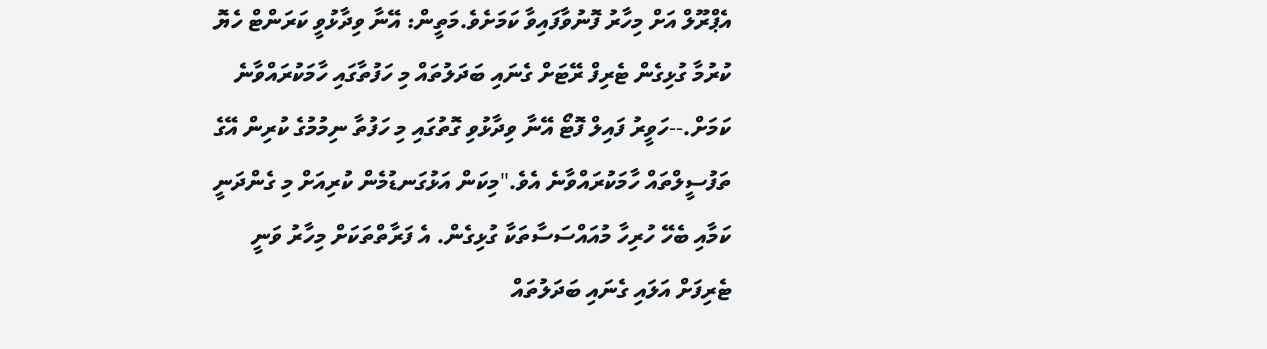އެޕްރޫލް އަށް މިހާރު ފޮނުވާފައިވާ ކަމަށެވެ.މަތީން: އޭނާ ވިދާޅުވީ ކަރަންޓް ހެޔޮ ކުރުމާ ގުޅިގެން ޓެރިފް ރޭޓަށް ގެނައި ބަދަލުތައް މި ހަފުތާގައި ހާމަކުރައްވާނެ ކަމަށް.--ހަވީރު ފައިލް ފޮޓޯ އޭނާ ވިދާޅުވި ގޮތުގައި މި ހަފުތާ ނިމުމުގެ ކުރިން އޭގެ ތަފުސީލްތައް ހާމަކުރައްވާނެ އެވެ."މިކަން އަޅުގަނޑުމެން ކުރިއަށް މި ގެންދަނީ ކަމާއި ބެހޭ ހުރިހާ މުއައްސަސާތަކާ ގުޅިގެން. އެ ފަރާތްތަކަށް މިހާރު ވަނީ ޓެރިފަށް އަލައި ގެނައި ބަދަލުތައް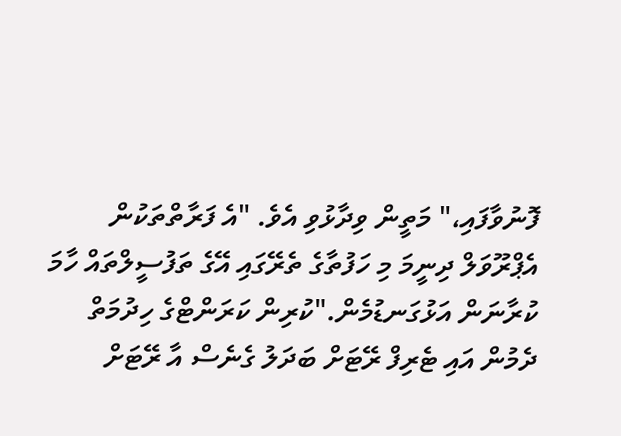ފޮނުވާފައި،" މަތީން ވިދާޅުވި އެވެ. "އެ ފަރާތްތަކުން އެޕްރޫވަލް ދިނީމަ މި ހަފުތާގެ ތެރޭގައި އޭގެ ތަފުސީލްތައް ހާމަ ކުރާނަން އަޅުގަނޑުމެން."ކުރިން ކަރަންޓްގެ ހިދުމަތް ދެމުން އައި ޓެރިފް ރޭޓަށް ބަދަލު ގެނެސް އާ ރޭޓަށް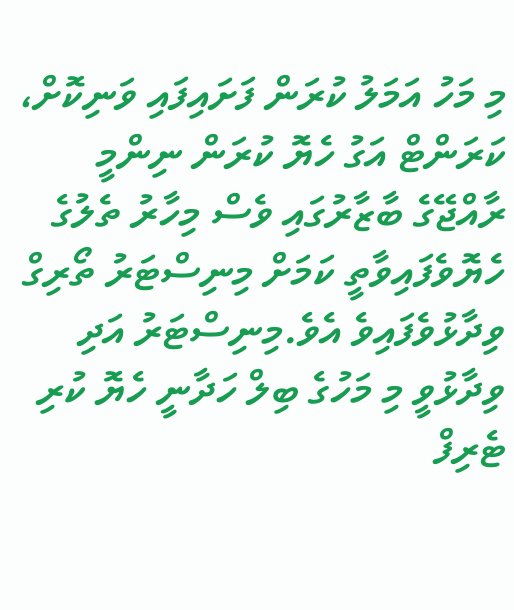މި މަހު އަމަލު ކުރަން ފަށައިފައި ވަނިކޮށް، ކަރަންޓް އަގު ހެޔޮ ކުރަން ނިންމީ ރާއްޖޭގެ ބާޒާރުގައި ވެސް މިހާރު ތެލުގެ ހެޔޮވެފައިވާތީ ކަމަށް މިނިސްޓަރު ތޯރިގް ވިދާޅުވެފައިވެ އެވެ.މިނިސްޓަރު އަދި ވިދާޅުވީ މި މަހުގެ ބިލް ހަދާނީ ހެޔޮ ކުރި ޓެރިފް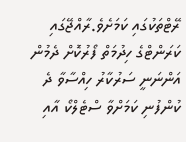ރޭޓްތަކުގައި ކަމަށެވެ.ރާއްޖޭގައި ކަރަންޓްގެ ހިދުމަތް ފޯރުކޮށް ދެމުން އަންނަނީ ސަރުކާރު ހިއްސާވާ ދެ ކުންފުނި ކަމަށްވާ ސްޓެލްކޯ އާއި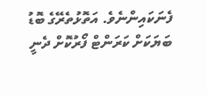ފެނަކައިންނެވެ. އަތޮޅުތެރޭގެ ބޮޑު ބަޔަކަށް ކަރަންޓް ފޯރުކޮށް ދެނީ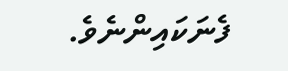ފެނަކައިންނެވެ.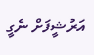އަރުޝީފަށް ނެގީ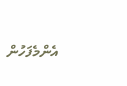އެންމެފަހުން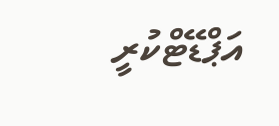އަޕްޑޭޓްކުރީ